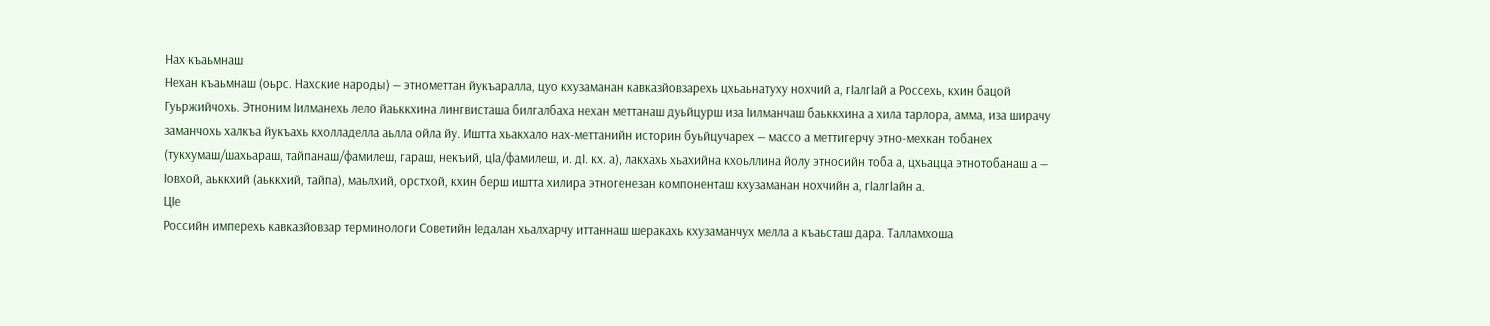Нах къаьмнаш
Нехан къаьмнаш (оьрс. Нахские народы) — этнометтан йукъаралла, цуо кхузаманан кавказйовзарехь цхьаьнатуху нохчий а, гӀалгӀай а Россехь, кхин бацой Гуьржийчохь. Этноним Ӏилманехь лело йаьккхина лингвисташа билгалбаха нехан меттанаш дуьйцурш иза Ӏилманчаш баьккхина а хила тарлора, амма, иза ширачу заманчохь халкъа йукъахь кхолладелла аьлла ойла йу. Иштта хьакхало нах-меттанийн историн буьйцучарех — массо а меттигерчу этно-мехкан тобанех (тукхумаш/шахьараш, тайпанаш/фамилеш, гараш, некъий, цӀа/фамилеш, и. дӀ. кх. а), лакхахь хьахийна кхоьллина йолу этносийн тоба а, цхьацца этнотобанаш а — Ӏовхой, аьккхий (аьккхий, тайпа), маьлхий, орстхой, кхин берш иштта хилира этногенезан компоненташ кхузаманан нохчийн а, гӀалгӀайн а.
ЦӀе
Российн имперехь кавказйовзар терминологи Советийн Ӏедалан хьалхарчу иттаннаш шеракахь кхузаманчух мелла а къаьсташ дара. Талламхоша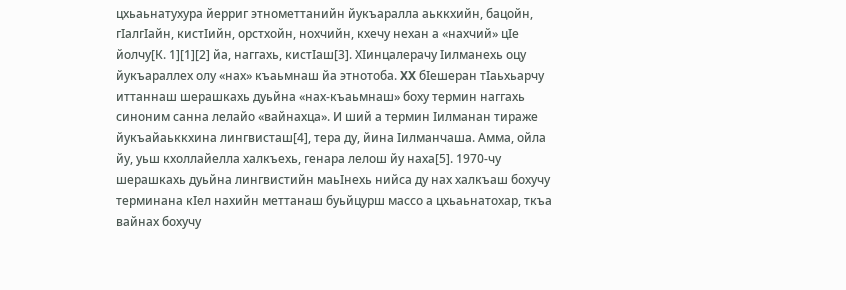цхьаьнатухура йерриг этнометтанийн йукъаралла аьккхийн, бацойн, гӀалгӀайн, кистӀийн, орстхойн, нохчийн, кхечу нехан а «нахчий» цӀе йолчу[К. 1][1][2] йа, наггахь, кистӀаш[3]. ХӀинцалерачу Ӏилманехь оцу йукъараллех олу «нах» къаьмнаш йа этнотоба. XX бӀешеран тӀаьхьарчу иттаннаш шерашкахь дуьйна «нах-къаьмнаш» боху термин наггахь синоним санна лелайо «вайнахца». И ший а термин Ӏилманан тираже йукъайаьккхина лингвисташ[4], тера ду, йина Ӏилманчаша. Амма, ойла йу, уьш кхоллайелла халкъехь, генара лелош йу наха[5]. 1970-чу шерашкахь дуьйна лингвистийн маьӀнехь нийса ду нах халкъаш бохучу терминана кӀел нахийн меттанаш буьйцурш массо а цхьаьнатохар, ткъа вайнах бохучу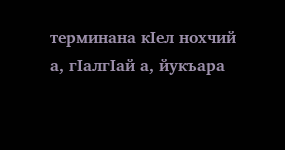терминана кӀел нохчий а, гӀалгӀай а, йукъара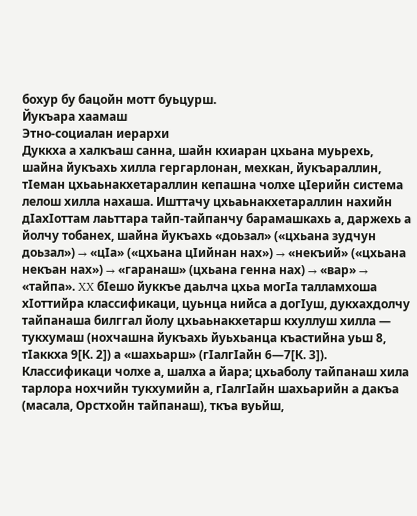бохур бу бацойн мотт буьцурш.
Йукъара хаамаш
Этно-социалан иерархи
Дуккха а халкъаш санна, шайн кхиаран цхьана муьрехь, шайна йукъахь хилла гергарлонан, мехкан, йукъараллин, тӀеман цхьаьнакхетараллин кепашна чолхе цӀерийн система лелош хилла нахаша. Ишттачу цхьаьнакхетараллин нахийн дӀахӀоттам лаьттара тайп-тайпанчу барамашкахь а, даржехь а йолчу тобанех, шайна йукъахь «доьзал» («цхьана зудчун доьзал») → «цӀа» («цхьана цӀийнан нах») → «некъий» («цхьана некъан нах») → «гаранаш» (цхьана генна нах) → «вар» → «тайпа». XX бӀешо йуккъе даьлча цхьа могӀа талламхоша хӀоттийра классификаци, цуьнца нийса а догӀуш, дукхахдолчу тайпанаша билггал йолу цхьаьнакхетарш кхуллуш хилла — тукхумаш (нохчашна йукъахь йуьхьанца къастийна уьш 8, тӀаккха 9[К. 2]) а «шахьарш» (гӀалгӀайн 6—7[К. 3]). Классификаци чолхе а, шалха а йара; цхьаболу тайпанаш хила тарлора нохчийн тукхумийн а, гӀалгӀайн шахьарийн а дакъа (масала, Орстхойн тайпанаш), ткъа вуьйш,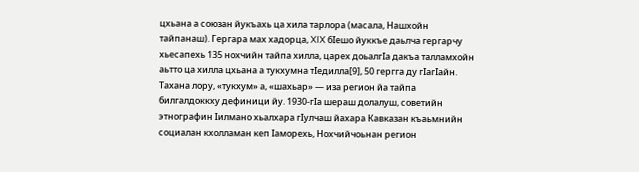цхьана а союзан йукъахь ца хила тарлора (масала, Нашхойн тайпанаш). Гергара мах хадорца, XIX бӀешо йуккъе даьлча гергарчу хьесапехь 135 нохчийн тайпа хилла, царех доьалгӀа дакъа талламхойн аьтто ца хилла цхьана а тукхумна тӀедилла[9], 50 гергга ду гӀагӀайн.
Тахана лору, «тукхум» а, «шахьар» — иза регион йа тайпа билгалдоккху дефиници йу. 1930-гӀа шераш долалуш, советийн этнографин Ӏилмано хьалхара гӀулчаш йахара Кавказан къаьмнийн социалан кхолламан кеп Ӏаморехь, Нохчийчоьнан регион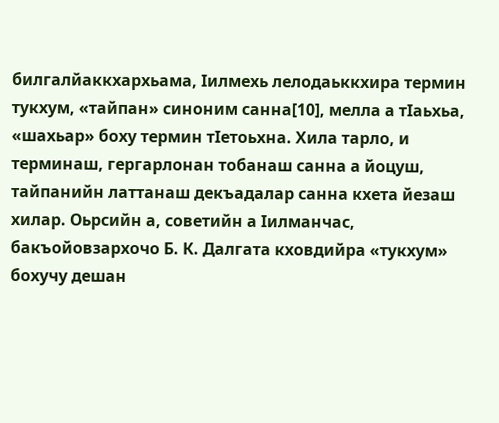билгалйаккхархьама, Ӏилмехь лелодаьккхира термин тукхум, «тайпан» синоним санна[10], мелла а тӀаьхьа, «шахьар» боху термин тӀетоьхна. Хила тарло, и терминаш, гергарлонан тобанаш санна а йоцуш, тайпанийн латтанаш декъадалар санна кхета йезаш хилар. Оьрсийн а, советийн а Ӏилманчас, бакъойовзархочо Б. К. Далгата кховдийра «тукхум» бохучу дешан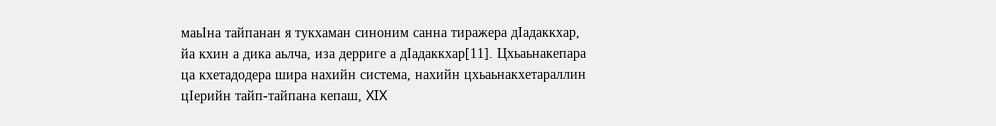маьӀна тайпанан я тукхаман синоним санна тиражера дӀадаккхар, йа кхин а дика аьлча, иза дерриге а дӀадаккхар[11]. Цхьаьнакепара ца кхетадодера шира нахийн система, нахийн цхьаьнакхетараллин цӀерийн тайп-тайпана кепаш, XIX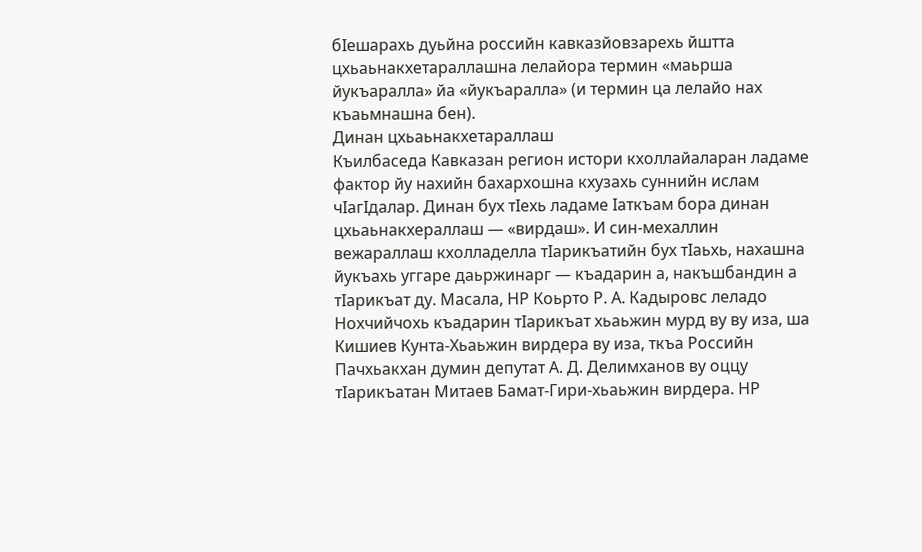бӀешарахь дуьйна российн кавказйовзарехь йштта цхьаьнакхетараллашна лелайора термин «маьрша йукъаралла» йа «йукъаралла» (и термин ца лелайо нах къаьмнашна бен).
Динан цхьаьнакхетараллаш
Къилбаседа Кавказан регион истори кхоллайаларан ладаме фактор йу нахийн бахархошна кхузахь суннийн ислам чӀагӀдалар. Динан бух тӀехь ладаме Ӏаткъам бора динан цхьаьнакхераллаш — «вирдаш». И син-мехаллин вежараллаш кхолладелла тӀарикъатийн бух тӀаьхь, нахашна йукъахь уггаре даьржинарг — къадарин а, накъшбандин а тӀарикъат ду. Масала, НР Коьрто Р. А. Кадыровс леладо Нохчийчохь къадарин тӀарикъат хьаьжин мурд ву ву иза, ша Кишиев Кунта-Хьаьжин вирдера ву иза, ткъа Российн Пачхьакхан думин депутат А. Д. Делимханов ву оццу тӀарикъатан Митаев Бамат-Гири-хьаьжин вирдера. НР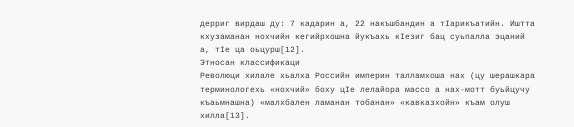дерриг вирдаш ду: 7 кадарин а, 22 накъшбандин а тӀарикъатийн. Иштта кхузаманан нохчийн кегийрхошна йукъахь кӀезиг бац суьпалла эцаний а, тӀе ца оьцурш[12].
Этносан классификаци
Революци хилале хьалха Российн империн талламхоша нах (цу шерашкара терминологехь «нохчий» боху цӀе лелайора массо а нах-мотт буьйцучу къаьмнашна) «малхбален ламанан тобанан» «кавказхойн» къам олуш хилла[13].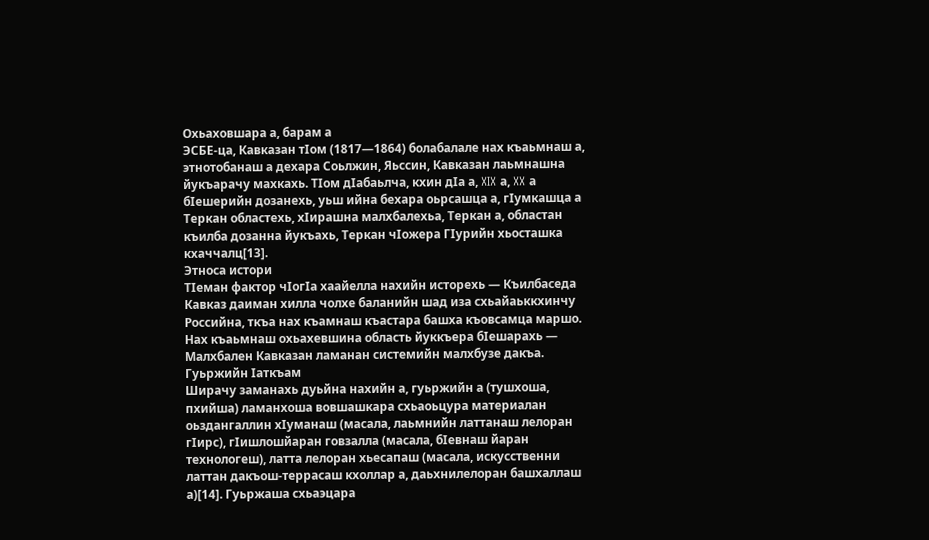Охьаховшара а, барам а
ЭСБЕ-ца, Кавказан тӀом (1817—1864) болабалале нах къаьмнаш а, этнотобанаш а дехара Соьлжин, Яьссин, Кавказан лаьмнашна йукъарачу махкахь. ТӀом дӀабаьлча, кхин дӀа а, XIX а, XX а бӀешерийн дозанехь, уьш ийна бехара оьрсашца а, гӀумкашца а Теркан областехь, хӀирашна малхбалехьа, Теркан а, областан къилба дозанна йукъахь, Теркан чӀожера ГӀурийн хьосташка кхаччалц[13].
Этноса истори
ТӀеман фактор чӀогӀа хаайелла нахийн исторехь — Къилбаседа Кавказ даиман хилла чолхе баланийн шад иза схьайаьккхинчу Российна, ткъа нах къамнаш къастара башха къовсамца маршо. Нах къаьмнаш охьахевшина область йуккъера бӀешарахь — Малхбален Кавказан ламанан системийн малхбузе дакъа.
Гуьржийн Ӏаткъам
Ширачу заманахь дуьйна нахийн а, гуьржийн а (тушхоша, пхийша) ламанхоша вовшашкара схьаоьцура материалан оьздангаллин хӀуманаш (масала, лаьмнийн латтанаш лелоран гӀирс), гӀишлошйаран говзалла (масала, бӀевнаш йаран технологеш), латта лелоран хьесапаш (масала, искусственни латтан дакъош-террасаш кхоллар а, даьхнилелоран башхаллаш а)[14]. Гуьржаша схьаэцара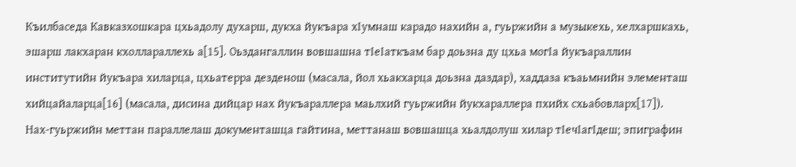Къилбаседа Кавказхошкара цхьадолу духарш, дукха йукъара хӀумнаш карадо нахийн а, гуьржийн а музыкехь, хелхаршкахь, эшарш лакхаран кхоллараллехь а[15]. Оьздангаллин вовшашна тӀеӀаткъам бар доьзна ду цхьа могӀа йукъараллин институтийн йукъара хиларца, цхьатерра дезденош (масала, йол хьакхарца доьзна даздар), хаддаза къаьмнийн элементаш хийцайаларца[16] (масала, дисина дийцар нах йукъараллера маьлхий гуьржийн йукхараллера пхийх схьабовларх[17]). Нах-гуьржийн меттан параллелаш документашца гайтина, меттанаш вовшашца хьалдолуш хилар тӀечӀагӀдеш; эпиграфин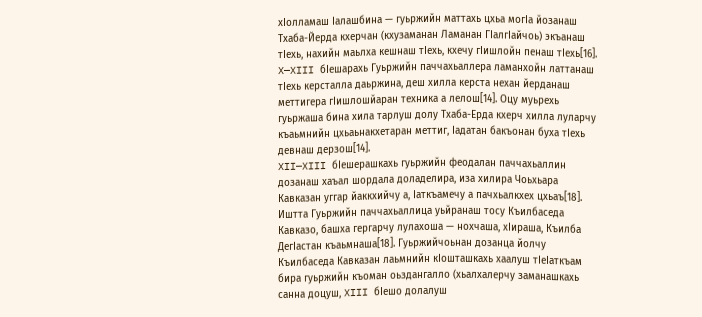хӀолламаш Ӏалашбина — гуьржийн маттахь цхьа могӀа йозанаш Тхаба-Йерда кхерчан (кхузаманан Ламанан ГӀалгӀайчоь) экъанаш тӀехь, нахийн маьлха кешнаш тӀехь, кхечу гӀишлойн пенаш тӀехь[16]. X—XIII бӀешарахь Гуьржийн паччахьаллера ламанхойн латтанаш тӀехь керсталла даьржина, деш хилла керста нехан йерданаш меттигера гӀишлошйаран техника а лелош[14]. Оцу муьрехь гуьржаша бина хила тарлуш долу Тхаба-Ерда кхерч хилла луларчу къаьмнийн цхьаьнакхетаран меттиг, Ӏадатан бакъонан буха тӀехь девнаш дерзош[14].
XII—XIII бӀешерашкахь гуьржийн феодалан паччахьаллин дозанаш хаъал шордала доладелира, иза хилира Чоьхьара Кавказан уггар йаккхийчу а, Ӏаткъамечу а пачхьалкхех цхьаъ[18]. Иштта Гуьржийн паччахьаллица уьйранаш тосу Къилбаседа Кавказо, башха гергарчу лулахоша — нохчаша, хӀираша, Къилба ДегӀастан къаьмнаша[18]. Гуьржийчоьнан дозанца йолчу Къилбаседа Кавказан лаьмнийн кӀошташкахь хаалуш тӀеӀаткъам бира гуьржийн къоман оьздангалло (хьалхалерчу заманашкахь санна доцуш, XIII бӀешо долалуш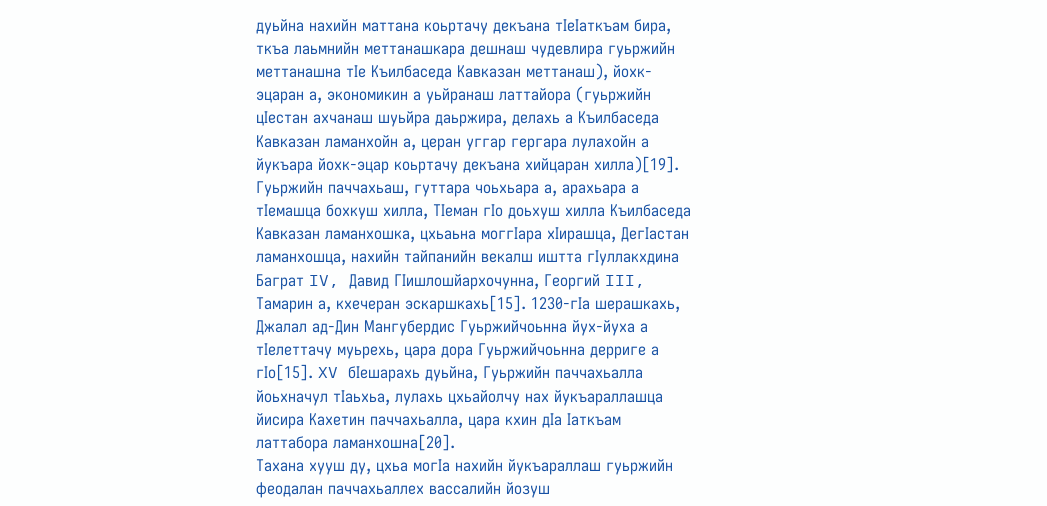дуьйна нахийн маттана коьртачу декъана тӀеӀаткъам бира, ткъа лаьмнийн меттанашкара дешнаш чудевлира гуьржийн меттанашна тӀе Къилбаседа Кавказан меттанаш), йохк-эцаран а, экономикин а уьйранаш латтайора (гуьржийн цӀестан ахчанаш шуьйра даьржира, делахь а Къилбаседа Кавказан ламанхойн а, церан уггар гергара лулахойн а йукъара йохк-эцар коьртачу декъана хийцаран хилла)[19]. Гуьржийн паччахьаш, гуттара чоьхьара а, арахьара а тӀемашца бохкуш хилла, ТӀеман гӀо доьхуш хилла Къилбаседа Кавказан ламанхошка, цхьаьна моггӀара хӀирашца, ДегӀастан ламанхошца, нахийн тайпанийн векалш иштта гӀуллакхдина Баграт IV, Давид ГӀишлошйархочунна, Георгий III, Тамарин а, кхечеран эскаршкахь[15]. 1230-гӀа шерашкахь, Джалал ад-Дин Мангубердис Гуьржийчоьнна йух-йуха а тӀелеттачу муьрехь, цара дора Гуьржийчоьнна дерриге а гӀо[15]. XV бӀешарахь дуьйна, Гуьржийн паччахьалла йоьхначул тӀаьхьа, лулахь цхьайолчу нах йукъараллашца йисира Кахетин паччахьалла, цара кхин дӀа Ӏаткъам латтабора ламанхошна[20].
Тахана хууш ду, цхьа могӀа нахийн йукъараллаш гуьржийн феодалан паччахьаллех вассалийн йозуш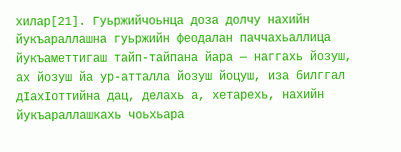хилар[21]. Гуьржийчоьнца доза долчу нахийн йукъараллашна гуьржийн феодалан паччахьаллица йукъаметтигаш тайп-тайпана йара — наггахь йозуш, ах йозуш йа ур-атталла йозуш йоцуш, иза билггал дӀахӀоттийна дац, делахь а, хетарехь, нахийн йукъараллашкахь чоьхьара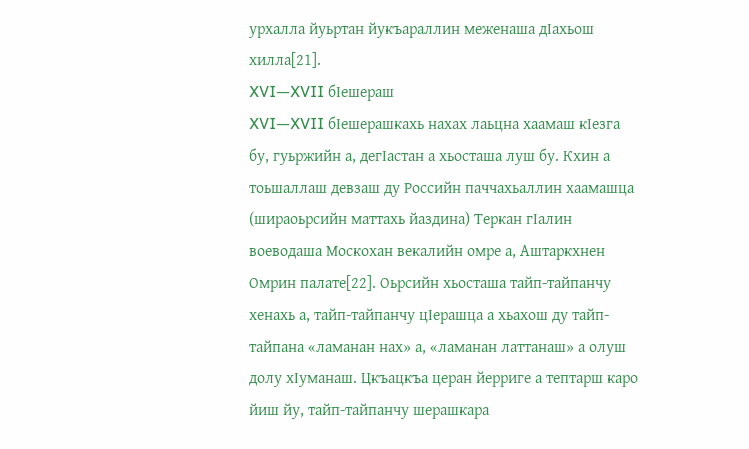урхалла йуьртан йукъараллин меженаша дӀахьош хилла[21].
XVI—XVII бӀешераш
XVI—XVII бӀешерашкахь нахах лаьцна хаамаш кӀезга бу, гуьржийн а, дегӀастан а хьосташа луш бу. Кхин а тоьшаллаш девзаш ду Российн паччахьаллин хаамашца (шираоьрсийн маттахь йаздина) Теркан гӀалин воеводаша Москохан векалийн омре а, Аштаркхнен Омрин палате[22]. Оьрсийн хьосташа тайп-тайпанчу хенахь а, тайп-тайпанчу цӀерашца а хьахош ду тайп-тайпана «ламанан нах» а, «ламанан латтанаш» а олуш долу хӀуманаш. Цкъацкъа церан йерриге а тептарш каро йиш йу, тайп-тайпанчу шерашкара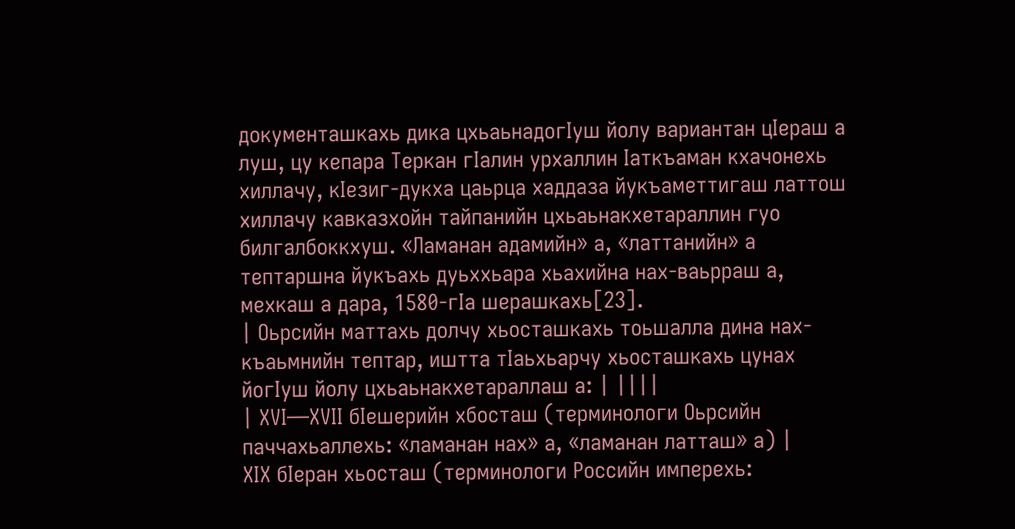документашкахь дика цхьаьнадогӀуш йолу вариантан цӀераш а луш, цу кепара Теркан гӀалин урхаллин Ӏаткъаман кхачонехь хиллачу, кӀезиг-дукха цаьрца хаддаза йукъаметтигаш латтош хиллачу кавказхойн тайпанийн цхьаьнакхетараллин гуо билгалбоккхуш. «Ламанан адамийн» а, «латтанийн» а тептаршна йукъахь дуьххьара хьахийна нах-ваьрраш а, мехкаш а дара, 1580-гӀа шерашкахь[23].
| Оьрсийн маттахь долчу хьосташкахь тоьшалла дина нах-къаьмнийн тептар, иштта тӀаьхьарчу хьосташкахь цунах йогӀуш йолу цхьаьнакхетараллаш а: | ||||
| XVI—XVII бӀешерийн хбосташ (терминологи Оьрсийн паччахьаллехь: «ламанан нах» а, «ламанан латташ» а) |
XIX бӀеран хьосташ (терминологи Российн имперехь: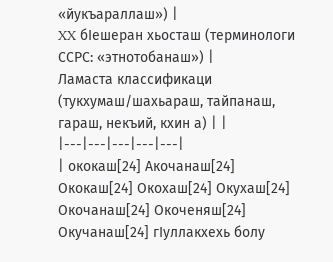«йукъараллаш») |
XX бӀешеран хьосташ (терминологи ССРС: «этнотобанаш») |
Ламаста классификаци (тукхумаш/шахьараш, тайпанаш, гараш, некъий, кхин а) | |
|---|---|---|---|---|
| ококаш[24] Акочанаш[24] Ококаш[24] Окохаш[24] Окухаш[24] Окочанаш[24] Окоченяш[24] Окучанаш[24] гӀуллакхехь болу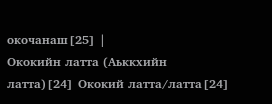окочанаш[25] |
Ококийн латта (Аьккхийн латта)[24] Ококий латта/латта[24]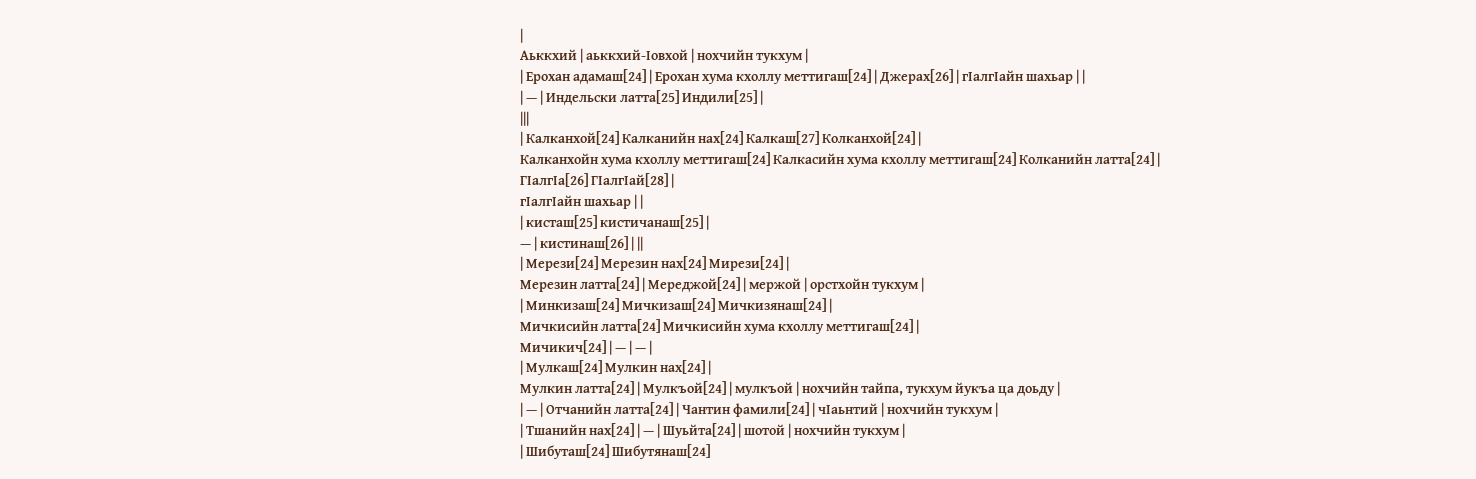|
Аьккхий | аьккхий-Ӏовхой | нохчийн тукхум |
| Ерохан адамаш[24] | Ерохан хума кхоллу меттигаш[24] | Джерах[26] | гӀалгӀайн шахьар | |
| — | Индельски латта[25] Индили[25] |
|||
| Калканхой[24] Калканийн нах[24] Калкаш[27] Колканхой[24] |
Калканхойн хума кхоллу меттигаш[24] Калкасийн хума кхоллу меттигаш[24] Колканийн латта[24] |
ГӀалгӀа[26] ГӀалгӀай[28] |
гӀалгӀайн шахьар | |
| кисташ[25] кистичанаш[25] |
— | кистинаш[26] | ||
| Мерези[24] Мерезин нах[24] Мирези[24] |
Мерезин латта[24] | Мереджой[24] | мержой | орстхойн тукхум |
| Минкизаш[24] Мичкизаш[24] Мичкизянаш[24] |
Мичкисийн латта[24] Мичкисийн хума кхоллу меттигаш[24] |
Мичикич[24] | — | — |
| Мулкаш[24] Мулкин нах[24] |
Мулкин латта[24] | Мулкъой[24] | мулкъой | нохчийн тайпа, тукхум йукъа ца доьду |
| — | Отчанийн латта[24] | Чантин фамили[24] | чӀаьнтий | нохчийн тукхум |
| Тшанийн нах[24] | — | Шуьйта[24] | шотой | нохчийн тукхум |
| Шибуташ[24] Шибутянаш[24]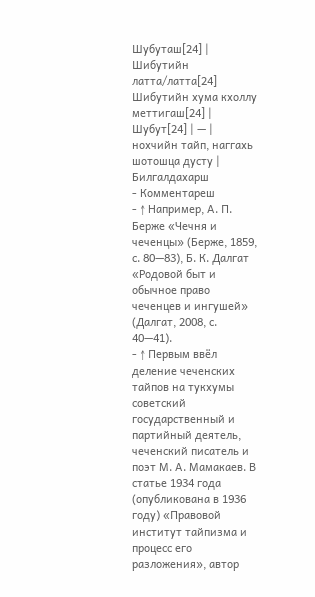Шубуташ[24] |
Шибутийн латта/латта[24] Шибутийн хума кхоллу меттигаш[24] |
Шубут[24] | — | нохчийн тайп, наггахь шотошца дусту |
Билгалдахарш
- Комментареш
- ↑ Например, А. П. Берже «Чечня и чеченцы» (Берже, 1859, с. 80—83), Б. К. Далгат «Родовой быт и обычное право чеченцев и ингушей» (Далгат, 2008, с. 40—41).
- ↑ Первым ввёл деление чеченских тайпов на тукхумы советский государственный и партийный деятель, чеченский писатель и поэт М. А. Мамакаев. В статье 1934 года (опубликована в 1936 году) «Правовой институт тайпизма и процесс его разложения», автор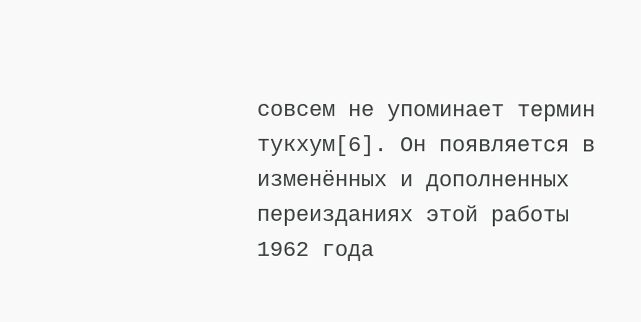совсем не упоминает термин тукхум[6]. Он появляется в изменённых и дополненных переизданиях этой работы 1962 года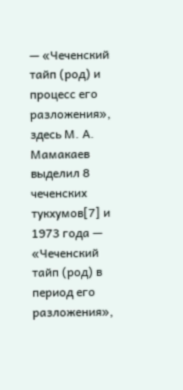— «Чеченский тайп (род) и процесс его разложения», здесь М. А. Мамакаев выделил 8 чеченских тукхумов[7] и 1973 года — «Чеченский тайп (род) в период его разложения»,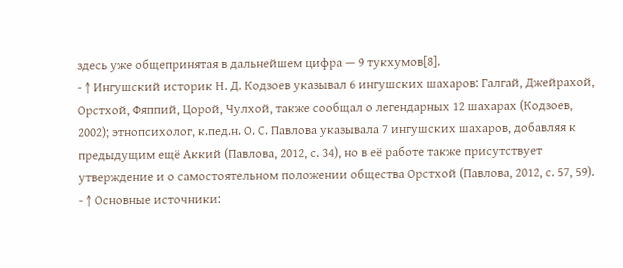здесь уже общепринятая в дальнейшем цифра — 9 тукхумов[8].
- ↑ Ингушский историк Н. Д. Кодзоев указывал 6 ингушских шахаров: Галгай, Джейрахой, Орстхой, Фяппий, Цорой, Чулхой, также сообщал о легендарных 12 шахарах (Кодзоев, 2002); этнопсихолог, к.пед.н. О. С. Павлова указывала 7 ингушских шахаров, добавляя к предыдущим ещё Аккий (Павлова, 2012, с. 34), но в её работе также присутствует утверждение и о самостоятельном положении общества Орстхой (Павлова, 2012, с. 57, 59).
- ↑ Основные источники: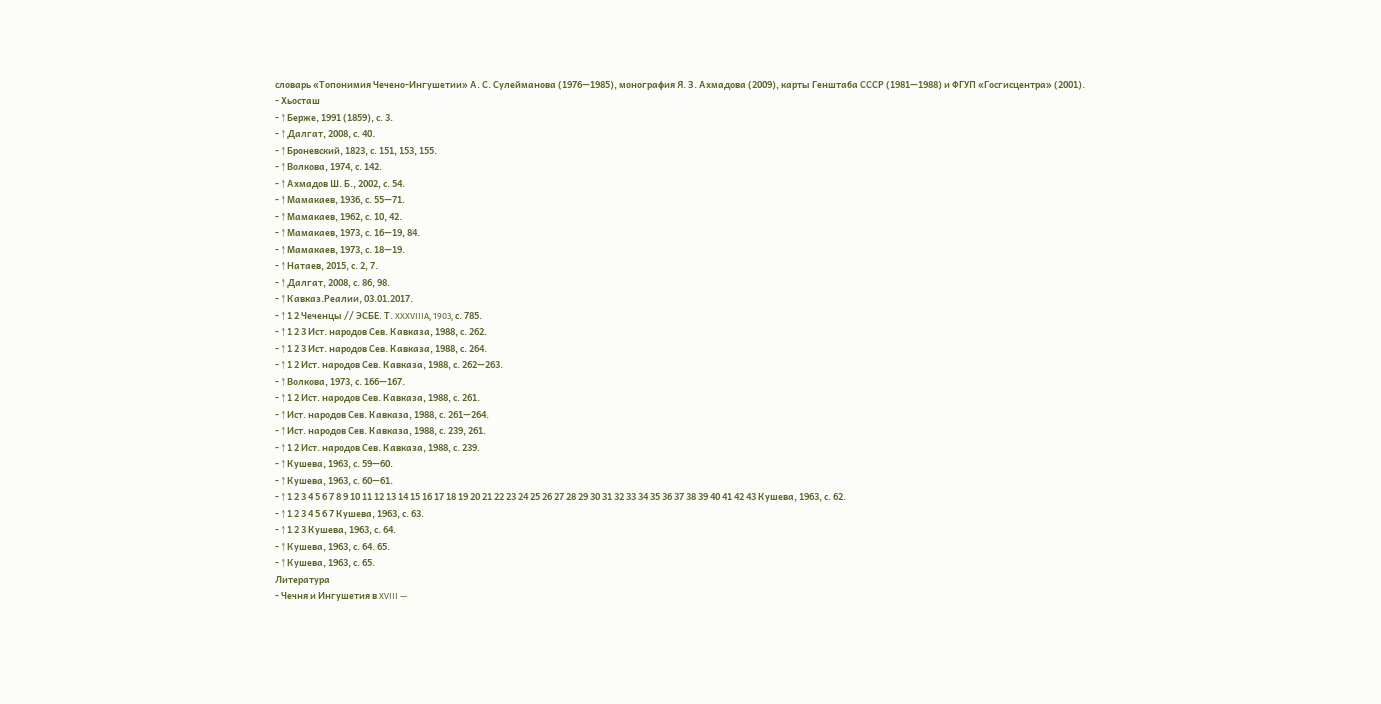словарь «Топонимия Чечено-Ингушетии» А. С. Сулейманова (1976—1985), монография Я. З. Ахмадова (2009), карты Генштаба СССР (1981—1988) и ФГУП «Госгисцентра» (2001).
- Хьосташ
- ↑ Берже, 1991 (1859), с. 3.
- ↑ Далгат, 2008, с. 40.
- ↑ Броневский, 1823, с. 151, 153, 155.
- ↑ Волкова, 1974, с. 142.
- ↑ Ахмадов Ш. Б., 2002, с. 54.
- ↑ Мамакаев, 1936, с. 55—71.
- ↑ Мамакаев, 1962, с. 10, 42.
- ↑ Мамакаев, 1973, с. 16—19, 84.
- ↑ Мамакаев, 1973, с. 18—19.
- ↑ Натаев, 2015, с. 2, 7.
- ↑ Далгат, 2008, с. 86, 98.
- ↑ Кавказ.Реалии, 03.01.2017.
- ↑ 1 2 Чеченцы // ЭСБЕ. Т. XXXVIIIA, 1903, с. 785.
- ↑ 1 2 3 Ист. народов Сев. Кавказа, 1988, с. 262.
- ↑ 1 2 3 Ист. народов Сев. Кавказа, 1988, с. 264.
- ↑ 1 2 Ист. народов Сев. Кавказа, 1988, с. 262—263.
- ↑ Волкова, 1973, с. 166—167.
- ↑ 1 2 Ист. народов Сев. Кавказа, 1988, с. 261.
- ↑ Ист. народов Сев. Кавказа, 1988, с. 261—264.
- ↑ Ист. народов Сев. Кавказа, 1988, с. 239, 261.
- ↑ 1 2 Ист. народов Сев. Кавказа, 1988, с. 239.
- ↑ Кушева, 1963, с. 59—60.
- ↑ Кушева, 1963, с. 60—61.
- ↑ 1 2 3 4 5 6 7 8 9 10 11 12 13 14 15 16 17 18 19 20 21 22 23 24 25 26 27 28 29 30 31 32 33 34 35 36 37 38 39 40 41 42 43 Кушева, 1963, с. 62.
- ↑ 1 2 3 4 5 6 7 Кушева, 1963, с. 63.
- ↑ 1 2 3 Кушева, 1963, с. 64.
- ↑ Кушева, 1963, с. 64. 65.
- ↑ Кушева, 1963, с. 65.
Литература
- Чечня и Ингушетия в XVIII —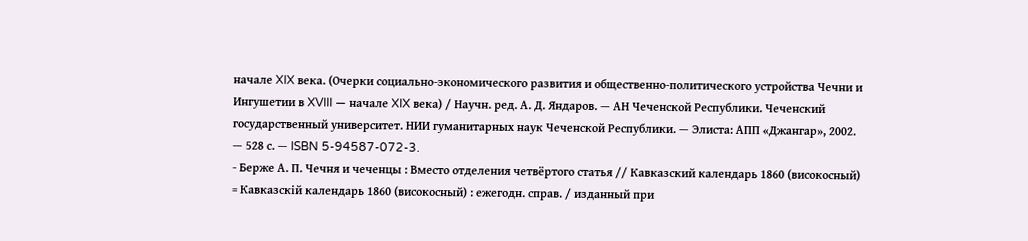начале XIX века. (Очерки социально-экономического развития и общественно-политического устройства Чечни и Ингушетии в XVIII — начале XIX века) / Научн. ред. А. Д. Яндаров. — АН Чеченской Республики. Чеченский государственный университет. НИИ гуманитарных наук Чеченской Республики. — Элиста: АПП «Джангар», 2002. — 528 с. — ISBN 5-94587-072-3.
- Берже А. П. Чечня и чеченцы : Вместо отделения четвёртого статья // Кавказский календарь 1860 (високосный) = Кавказскій календарь 1860 (високосный) : ежегодн. справ. / изданный при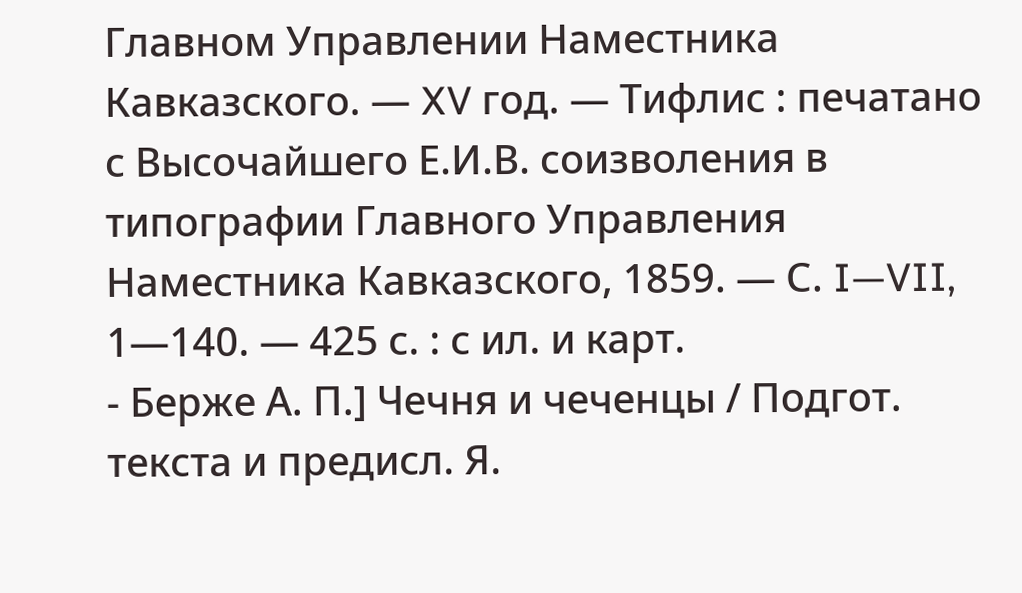Главном Управлении Наместника Кавказского. — XV год. — Тифлис : печатано с Высочайшего Е.И.В. соизволения в типографии Главного Управления Наместника Кавказского, 1859. — С. I—VII, 1—140. — 425 с. : с ил. и карт.
- Берже А. П.] Чечня и чеченцы / Подгот. текста и предисл. Я.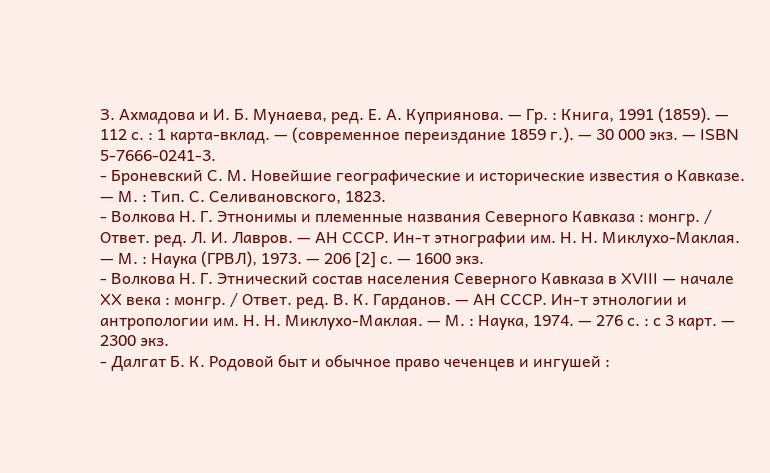З. Ахмадова и И. Б. Мунаева, ред. Е. А. Куприянова. — Гр. : Книга, 1991 (1859). — 112 с. : 1 карта-вклад. — (современное переиздание 1859 г.). — 30 000 экз. — ISBN 5-7666-0241-3.
- Броневский С. М. Новейшие географические и исторические известия о Кавказе. — М. : Тип. С. Селивановского, 1823.
- Волкова Н. Г. Этнонимы и племенные названия Северного Кавказа : монгр. / Ответ. ред. Л. И. Лавров. — АН СССР. Ин-т этнографии им. Н. Н. Миклухо-Маклая. — М. : Наука (ГРВЛ), 1973. — 206 [2] с. — 1600 экз.
- Волкова Н. Г. Этнический состав населения Северного Кавказа в XVIII — начале XX века : монгр. / Ответ. ред. В. К. Гарданов. — АН СССР. Ин-т этнологии и антропологии им. Н. Н. Миклухо-Маклая. — М. : Наука, 1974. — 276 с. : с 3 карт. — 2300 экз.
- Далгат Б. К. Родовой быт и обычное право чеченцев и ингушей :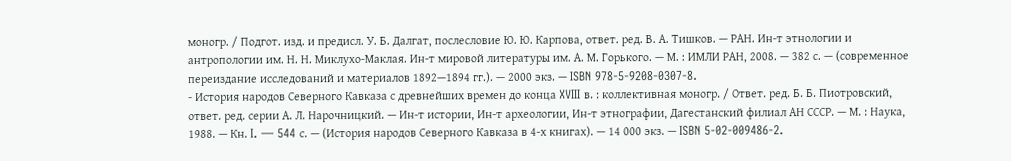моногр. / Подгот. изд. и предисл. У. Б. Далгат, послесловие Ю. Ю. Карпова, ответ. ред. В. А. Тишков. — РАН. Ин-т этнологии и антропологии им. Н. Н. Миклухо-Маклая. Ин-т мировой литературы им. А. М. Горького. — М. : ИМЛИ РАН, 2008. — 382 с. — (современное переиздание исследований и материалов 1892—1894 гг.). — 2000 экз. — ISBN 978-5-9208-0307-8.
- История народов Северного Кавказа с древнейших времен до конца XVIII в. : коллективная моногр. / Ответ. ред. Б. Б. Пиотровский, ответ. ред. серии А. Л. Нарочницкий. — Ин-т истории, Ин-т археологии, Ин-т этнографии, Дагестанский филиал АН СССР. — М. : Наука, 1988. — Кн. I. — 544 с. — (История народов Северного Кавказа в 4-х книгах). — 14 000 экз. — ISBN 5-02-009486-2.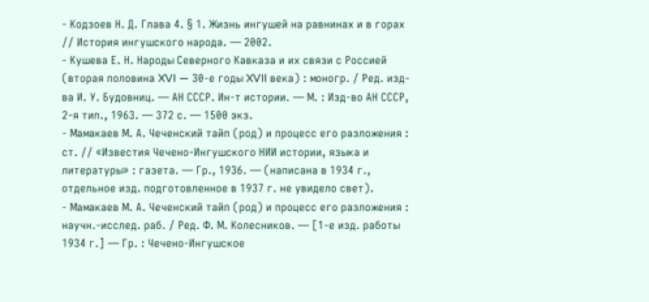- Кодзоев Н. Д. Глава 4. § 1. Жизнь ингушей на равнинах и в горах // История ингушского народа. — 2002.
- Кушева Е. Н. Народы Северного Кавказа и их связи с Россией (вторая половина XVI — 30-е годы XVII века) : моногр. / Ред. изд-ва И. У. Будовниц. — АН СССР. Ин-т истории. — М. : Изд-во АН СССР, 2-я тип., 1963. — 372 с. — 1500 экз.
- Мамакаев М. А. Чеченский тайп (род) и процесс его разложения : ст. // «Известия Чечено-Ингушского НИИ истории, языка и литературы» : газета. — Гр., 1936. — (написана в 1934 г., отдельное изд. подготовленное в 1937 г. не увидело свет).
- Мамакаев М. А. Чеченский тайп (род) и процесс его разложения : научн.-исслед. раб. / Ред. Ф. М. Колесников. — [1-е изд. работы 1934 г.] — Гр. : Чечено-Ингушское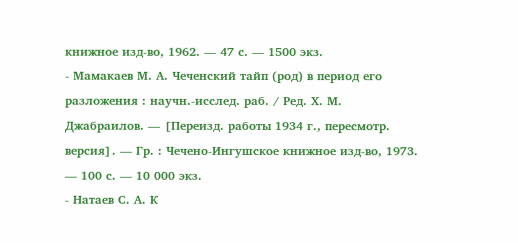книжное изд-во, 1962. — 47 с. — 1500 экз.
- Мамакаев М. А. Чеченский тайп (род) в период его разложения : научн.-исслед. раб. / Ред. Х. М. Джабраилов. — [Переизд. работы 1934 г., пересмотр. версия]. — Гр. : Чечено-Ингушское книжное изд-во, 1973. — 100 с. — 10 000 экз.
- Натаев С. А. К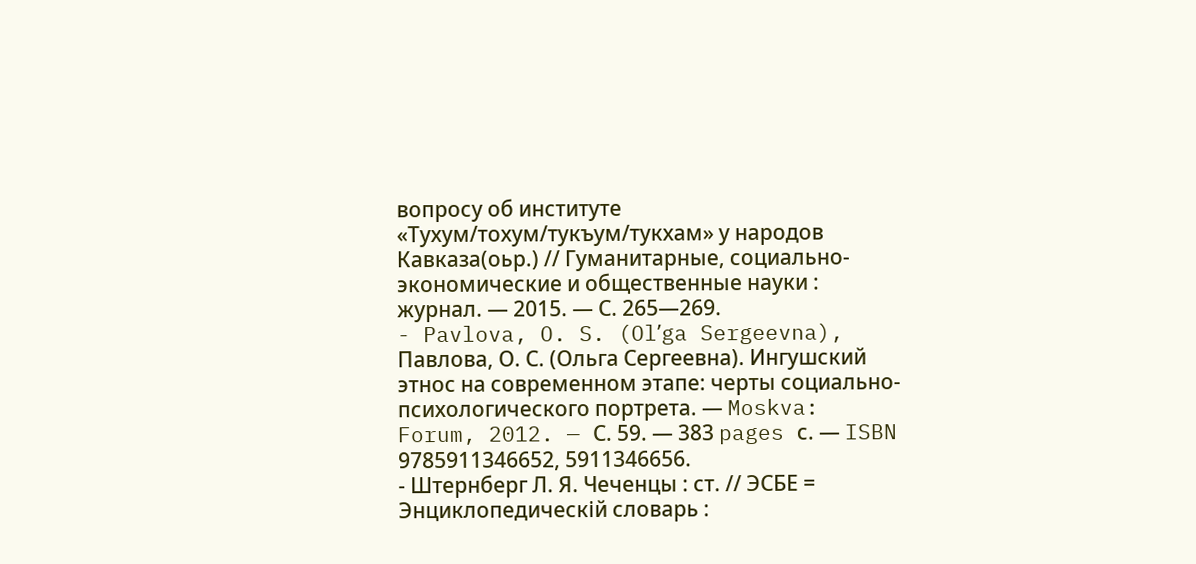вопросу об институте «Тухум/тохум/тукъум/тукхам» у народов Кавказа(оьр.) // Гуманитарные, социально-экономические и общественные науки : журнал. — 2015. — С. 265—269.
- Pavlova, O. S. (Olʹga Sergeevna), Павлова, О. С. (Ольга Сергеевна). Ингушский этнос на современном этапе: черты социально-психологического портрета. — Moskva: Forum, 2012. — С. 59. — 383 pages с. — ISBN 9785911346652, 5911346656.
- Штернберг Л. Я. Чеченцы : ст. // ЭСБЕ = Энциклопедическій словарь :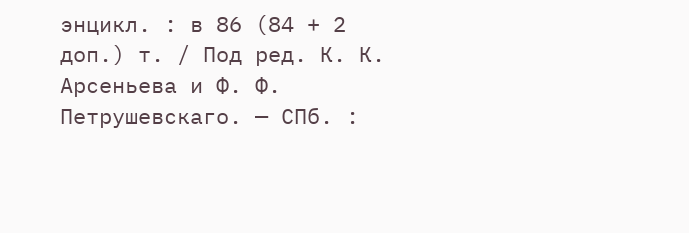энцикл. : в 86 (84 + 2 доп.) т. / Под ред. К. К. Арсеньева и Ф. Ф. Петрушевскаго. — СПб. :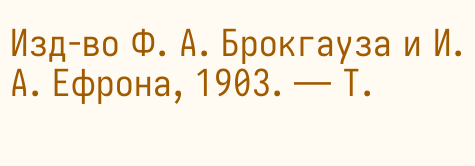Изд-во Ф. А. Брокгауза и И. А. Ефрона, 1903. — Т.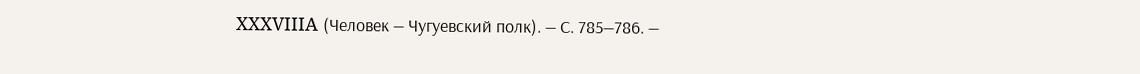XXXVIIIA (Человек — Чугуевский полк). — С. 785—786. —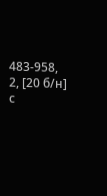483-958, 2, [20 б/н] с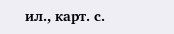ил., карт. с.